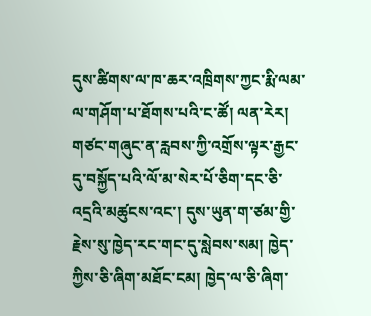དུས་ཚིགས་ལ་ཁ་ཆར་འཁྲིགས་ཀྱང་རྨི་ལམ་ལ་གཤོག་པ་ཐོགས་པའི་ང་ཚོ། ལན་རེར། གཙང་གཞུང་ན་རླབས་ཀྱི་འགྲོས་ལྟར་རྒྱང་དུ་བསྐྱོད་པའི་ལོ་མ་སེར་པོ་ཅིག་དང་ཅི་འདྲའི་མཚུངས་འང་། དུས་ཡུན་ག་ཙམ་གྱི་རྗེས་སུ་ཁྱེད་རང་གང་དུ་སླེབས་སམ། ཁྱེད་ཀྱིས་ཅི་ཞིག་མཐོང་ངམ། ཁྱེད་ལ་ཅི་ཞིག་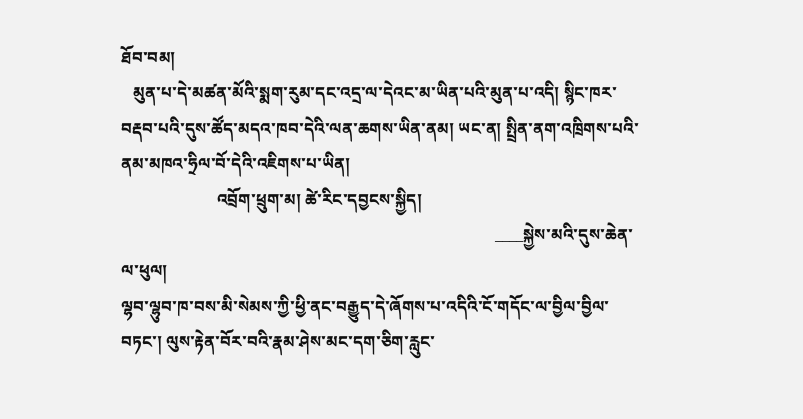ཐོབ་བམ།
   མུན་པ་དེ་མཚན་མོའི་སྨག་རུམ་དང་འདྲ་ལ་དེའང་མ་ཡིན་པའི་མུན་པ་འདི། སྙིང་ཁར་བརྡབ་པའི་དུས་ཚོད་མདའ་ཁབ་དེའི་ལན་ཆགས་ཡིན་ནམ། ཡང་ན། སྤྲིན་ནག་འཁྲིགས་པའི་ནམ་མཁའ་ཧྲིལ་བོ་དེའི་འཇིགས་པ་ཡིན།
                       འབྲོག་ཕྲུག་མ། ཚེ་རིང་དབྱངས་སྐྱིད།
                                                                                          ____སྐྱེས་མའི་དུས་ཆེན་ལ་ཕུལ།
ལྷབ་ལྷུབ་ཁ་བས་མི་སེམས་ཀྱི་ཕྱི་ནང་བརྒྱུད་དེ་ཞོགས་པ་འདིའི་ངོ་གདོང་ལ་བྱིལ་བྱིལ་བཏང་། ལུས་རྟེན་བོར་བའི་རྣམ་ཤེས་མང་དག་ཅིག་རླུང་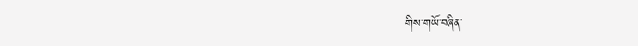གིས་གཡོ་བཞིན་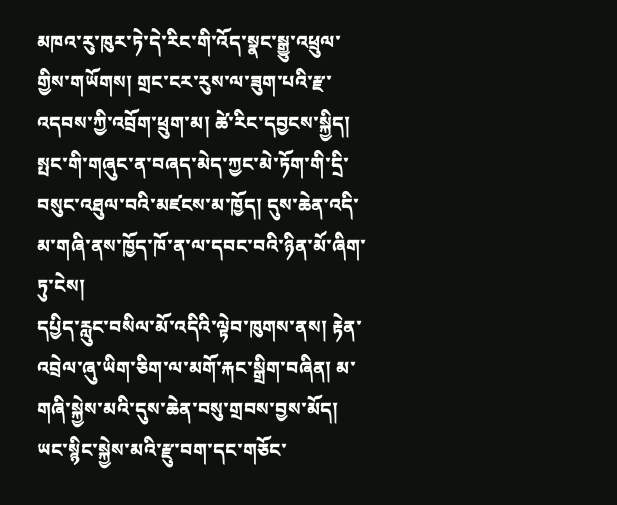མཁའ་རུ་ཁུར་ཏེ་དེ་རིང་གི་འོད་སྣང་སྒྱུ་འཕྲུལ་གྱིས་གཡོགས། གྲང་ངར་རུས་ལ་ཟུག་པའི་རྫ་འདབས་ཀྱི་འབྲོག་ཕྲུག་མ། ཚེ་རིང་དབྱངས་སྐྱིད། སྤང་གི་གཞུང་ན་བཞད་མེད་ཀྱང་མེ་ཏོག་གི་དྲི་བསུང་འཐུལ་བའི་མཛངས་མ་ཁྱོད། དུས་ཆེན་འདི་མ་གཞི་ནས་ཁྱོད་ཁོ་ན་ལ་དབང་བའི་ཉིན་མོ་ཞིག་ཏུ་ངེས།
དཔྱིད་རླུང་བསིལ་མོ་འདིའི་ལྟེབ་ཁུགས་ནས། རྟེན་འབྲེལ་ཞུ་ཡིག་ཅིག་ལ་མགོ་རྐང་སྒྲིག་བཞིན། མ་གཞི་སྐྱེས་མའི་དུས་ཆེན་བསུ་གྲབས་བྱས་མོད། ཡང་སྙིང་སྐྱེས་མའི་རྫུ་བག་དང་གཅོང་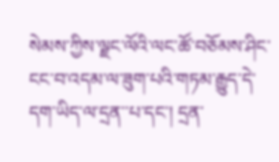སེམས་ཀྱིས་ལྗང་ལོའི་ལང་ཚོ་བཅོམས་ཤིང་ངང་བ་འདམ་ལ་ཟུག་པའི་གཏམ་རྒྱུད་དེ་དག་ཡིད་ལ་དྲན་་པ་དང་། དྲན་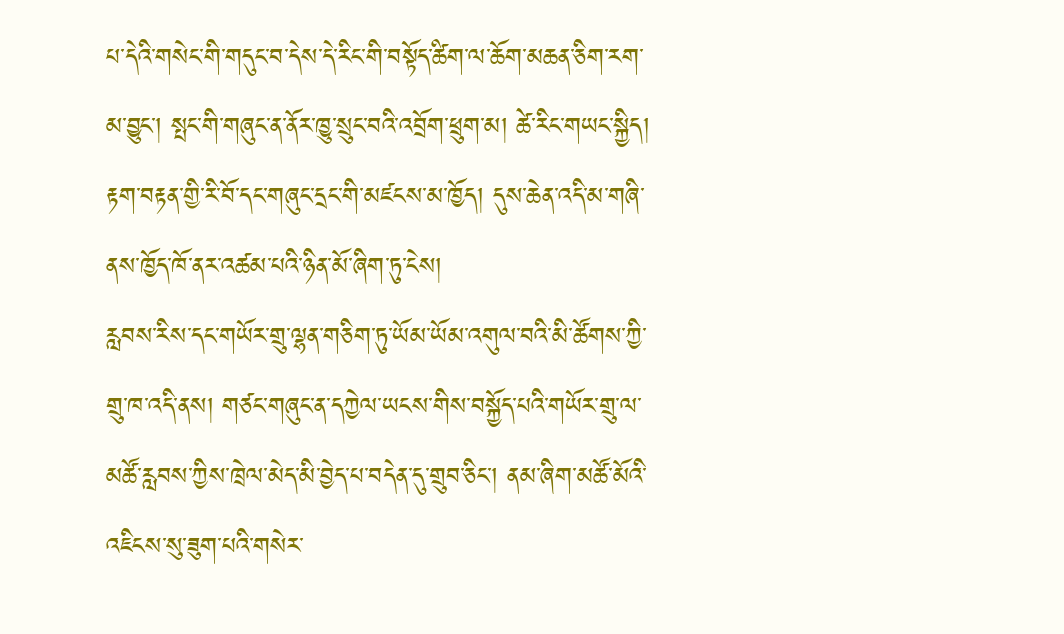པ་དེའི་གསེང་གི་གདུང་བ་དེས་དེ་རིང་གི་བསྟོད་ཚིག་ལ་ཆོག་མཆན་ཅིག་རག་མ་བྱུང་། སྤང་གི་གཞུང་ན་ནོར་ཁྱུ་སྲུང་བའི་འབྲོག་ཕྲུག་མ། ཚེ་རིང་གཡང་སྐྱིད། རྟག་བརྟན་གྱི་རི་བོ་དང་གཞུང་དྲང་གི་མཛངས་མ་ཁྱོད། དུས་ཆེན་འདི་མ་གཞི་ནས་ཁྱོད་ཁོ་ནར་འཚམ་པའི་ཉིན་མོ་ཞིག་ཏུ་ངེས།
རླབས་རིས་དང་གཡོར་གྲུ་ལྷན་གཅིག་ཏུ་ཡོམ་ཡོམ་འགུལ་བའི་མི་ཚོགས་ཀྱི་གྲུ་ཁ་འདི་ནས། གཙང་གཞུང་ན་དཀྱེལ་ཡངས་གིས་བསྐྱོད་པའི་གཡོར་གྲུ་ལ་མཚོ་རླབས་ཀྱིས་ཁྲེལ་མེད་མི་བྱེད་པ་བདེན་དུ་གྲུབ་ཅིང་། ནམ་ཞིག་མཚོ་མོའི་འཇིངས་སུ་ཟུག་པའི་གསེར་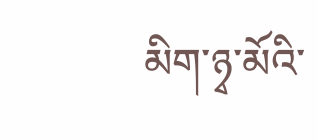མིག་ཉྭ་མོའི་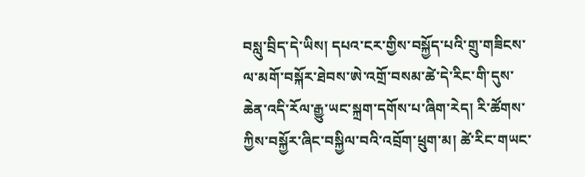བསླུ་བྲིད་དེ་ཡིས། དཔའ་ངར་གྱིས་བསྐྱོད་པའི་གྲུ་གཟིངས་ལ་མགོ་བསྐོར་ཐེབས་ཨེ་འགྲོ་བསམ་ཚེ་དེ་རིང་གི་དུས་ཆེན་འདི་རོལ་རྒྱུ་ཡང་སྐྲག་དགོས་པ་ཞིག་རེད། རི་ཚོགས་ཀྱིས་བསྐྱོར་ཞིང་བསྐྱིལ་བའི་འབྲོག་ཕྲུག་མ། ཚེ་རིང་གཡང་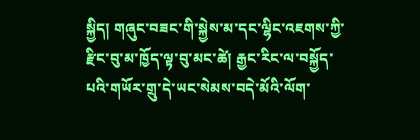སྐྱིད། གཞུང་བཟང་གི་སྐྱེས་མ་དང་ལྷིང་འཇགས་ཀྱི་རྫིང་བུ་མ་ཁྱོད་ལྟ་བུ་མང་ཚེ། རྒྱང་རིང་ལ་བསྐྱོད་པའི་གཡོར་གྲུ་དེ་ཡང་སེམས་བདེ་མོའི་ལོག་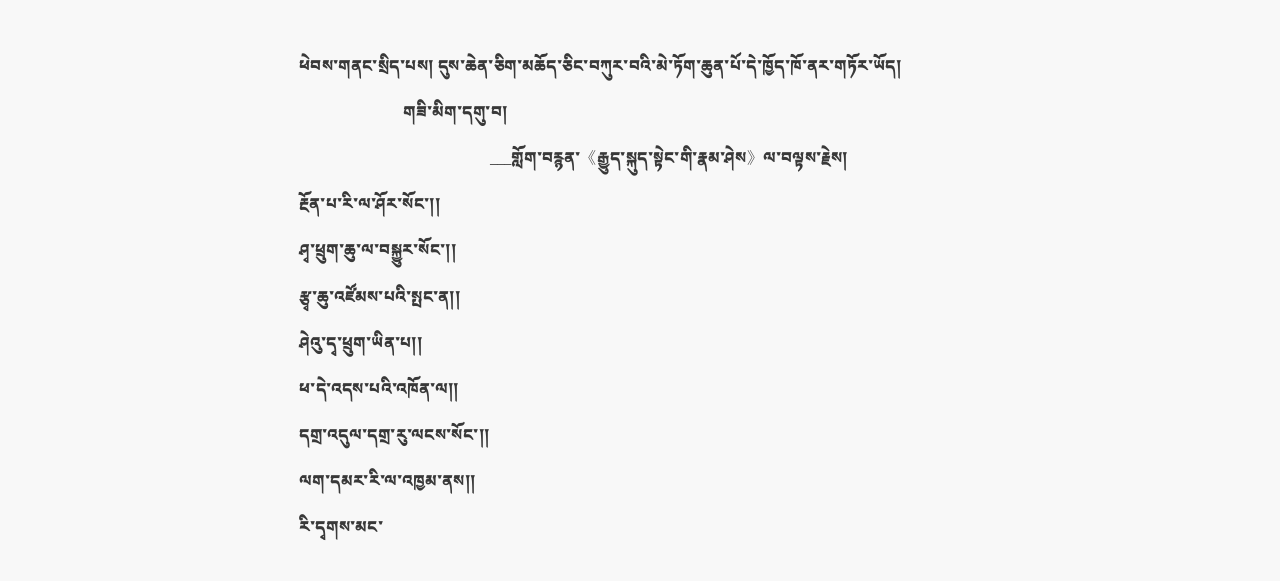ཕེབས་གནང་སྲིད་པས། དུས་ཆེན་ཅིག་མཆོད་ཅིང་བཀུར་བའི་མེ་ཏོག་ཆུན་པོ་དེ་ཁྱོད་ཁོ་ནར་གཏོར་ཡོད།
                         གཟི་མིག་དགུ་བ།
                                              ___གློག་བརྙན་《རྒྱུད་སྐུད་སྟེང་གི་རྣམ་ཤེས》ལ་བལྟས་རྗེས།
རྔོན་པ་རི་ལ་ཤོར་སོང་།།
ཤྭ་ཕྲུག་ཆུ་ལ་བསྐྱུར་སོང་།།
རྩྭ་ཆུ་འཛོམས་པའི་སྤང་ན།།
ཤེའུ་དྭ་ཕྲུག་ཡིན་པ།།
ཕ་དེ་འདས་པའི་འཁོན་ལ།།
དགྲ་འདུལ་དགྲ་རུ་ལངས་སོང་།།
ལག་དམར་རི་ལ་འཁྱམ་ནས།།
རི་དྭགས་མང་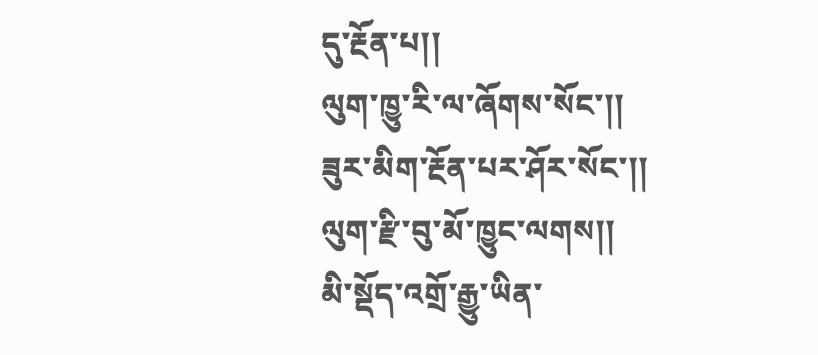དུ་རྔོན་པ།།
ལུག་ཁྱུ་རི་ལ་ཞོགས་སོང་།།
ཟུར་མིག་རྔོན་པར་ཤོར་སོང་།།
ལུག་རྫི་བུ་མོ་ཁྱུང་ལགས།།
མི་སྡོད་འགྲོ་རྒྱུ་ཡིན་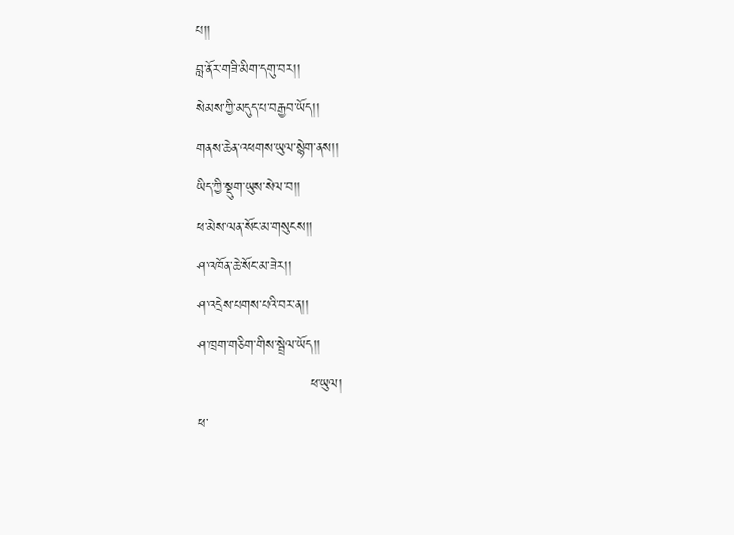པ།།
བླ་ནོར་གཟི་མིག་དགུ་བར།།
སེམས་ཀྱི་མདུད་པ་བརྒྱབ་ཡོད།།
གནས་ཆེན་འཕགས་ཡུལ་སྙེག་ནས།།
ཡིད་ཀྱི་སྡུག་ཡུས་སེལ་བ།།
ཕ་མེས་ལན་སོང་མ་གསུངས།།
ཤ་འཁོན་ཆེ་སོང་མ་ཟེར།།
ཤ་འདྲེས་པགས་པའི་བར་ན།།
ཤ་ཁྲག་གཅིག་གིས་སྦྲེལ་ཡོད།།
                        ཕ་ཡུལ།
ཕ་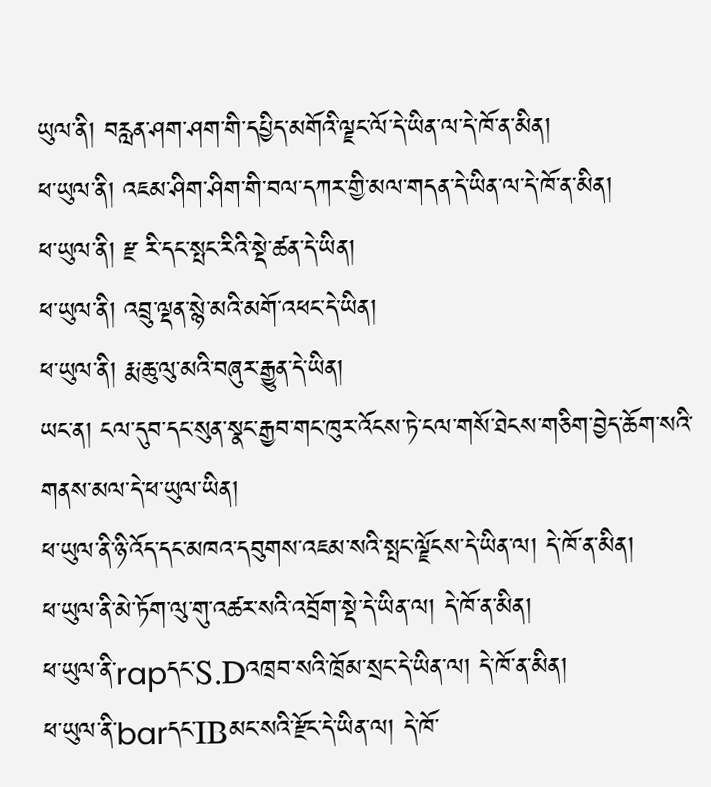ཡུལ་ནི། བརླན་ཤག་ཤག་གི་དཔྱིད་མགོའི་ལྗང་ལོ་དེ་ཡིན་ལ་དེ་ཁོ་ན་མིན།
ཕ་ཡུལ་ནི། འཇམ་ཤིག་ཤིག་གི་བལ་དཀར་གྱི་མལ་གདན་དེ་ཡིན་ལ་དེ་ཁོ་ན་མིན།
ཕ་ཡུལ་ནི། རྫ རི་དང་སྤང་རིའི་སྡེ་ཚན་དེ་ཡིན།
ཕ་ཡུལ་ནི། འབྲུ་ལྡན་སྙེ་མའི་མགོ་འཕང་དེ་ཡིན།
ཕ་ཡུལ་ནི། རྨ་ཆུ་ལུ་མའི་བཞུར་རྒྱུན་དེ་ཡིན།
ཡང་ན། ངལ་དུབ་དང་སུན་སྣང་རྒྱབ་གང་ཁུར་འོངས་ཏེ་ངལ་གསོ་ཐེངས་གཅིག་བྱེད་ཆོག་སའི་གནས་མལ་དེ་ཕ་ཡུལ་ཡིན།
ཕ་ཡུལ་ནི་ཉི་འོད་དང་མཁའ་དབུགས་འཇམ་སའི་སྤང་ལྗོངས་དེ་ཡིན་ལ། དེ་ཁོ་ན་མིན།
ཕ་ཡུལ་ནི་མེ་ཏོག་ལུ་གུ་འཚར་སའི་འབྲོག་སྡེ་དེ་ཡིན་ལ། དེ་ཁོ་ན་མིན།
ཕ་ཡུལ་ནི་rapདང་S.Dའཁྲབ་སའི་ཁྲོམ་སྲང་དེ་ཡིན་ལ། དེ་ཁོ་ན་མིན།
ཕ་ཡུལ་ནི་barདང་IBམང་སའི་རྫོང་དེ་ཡིན་ལ། དེ་ཁོ་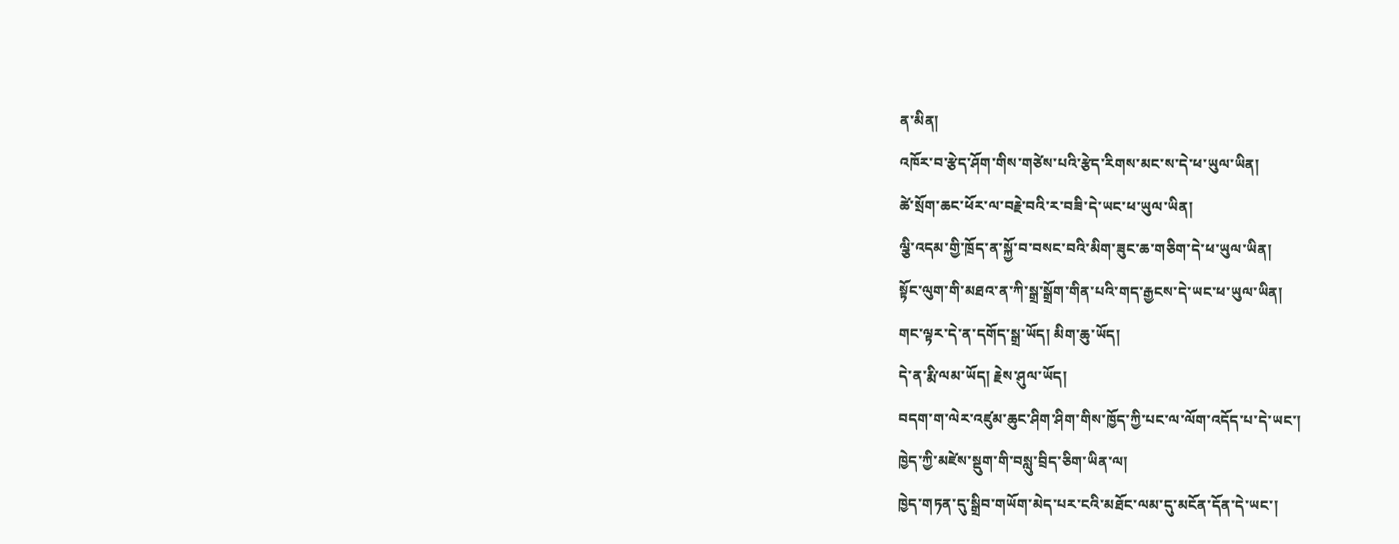ན་མིན།
འཁོར་བ་རྩེད་ཤོག་གིས་གཙེས་པའི་རྩེད་རིགས་མང་ས་དེ་ཕ་ཡུལ་ཡིན།
ཚེ་སྲོག་ཆང་ཕོར་ལ་བརྗེ་བའི་ར་བཟི་དེ་ཡང་ཕ་ཡུལ་ཡིན།
ལྕི་འདམ་གྱི་ཁྲོད་ན་སྐྱོ་བ་བསང་བའི་མིག་ཟུང་ཆ་གཅིག་དེ་ཕ་ཡུལ་ཡིན།
སྟོང་ལུག་གི་མཐའ་ན་ཀི་སྒྲ་སྒྲོག་གིན་པའི་གད་རྒྱངས་དེ་ཡང་ཕ་ཡུལ་ཡིན།
གང་ལྟར་དེ་ན་དགོད་སྒྲ་ཡོད། མིག་ཆུ་ཡོད།
དེ་ན་རྨི་ལམ་ཡོད། རྗེས་ཤུལ་ཡོད།
བདག་ག་ལེར་འཛུམ་ཆུང་ཤིག་ཤིག་གིས་ཁྱོད་ཀྱི་པང་ལ་ལོག་འདོད་པ་དེ་ཡང་།
ཁྱེད་ཀྱི་མཛེས་སྡུག་གི་བསླུ་བྲིད་ཅིག་ཡིན་ལ།
ཁྱེད་གཏན་དུ་སྒྲིབ་གཡོག་མེད་པར་ངའི་མཐོང་ལམ་དུ་མངོན་དོན་དེ་ཡང་།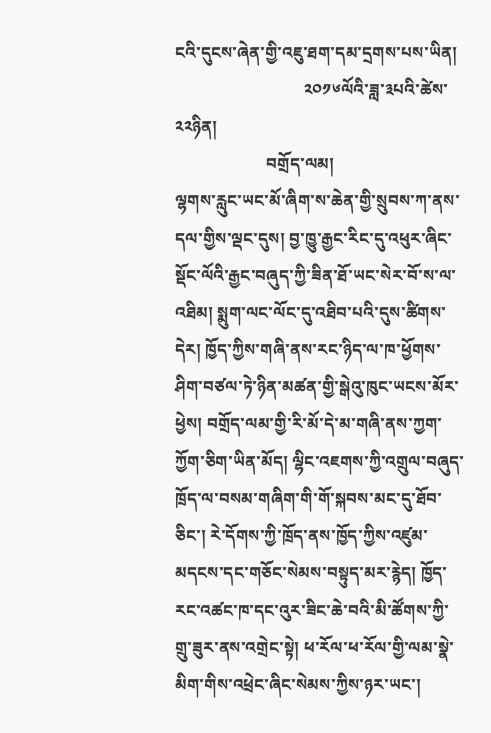ངའི་དུངས་ཞེན་གྱི་འཇུ་ཐག་དམ་དྲགས་པས་ཡིན།
                               ༢༠༡༦ལོའི་ཟླ་༣པའི་ཚེས་༢༢ཉིན།
                      བགྲོད་ལམ།
ལྷགས་རླུང་ཡང་མོ་ཞིག་ས་ཆེན་གྱི་སྲུབས་ཀ་ནས་དལ་གྱིས་ལྡང་དུས། བྱ་ཁྱུ་རྒྱང་རིང་དུ་འཕུར་ཞིང་སྡོང་ལོའི་རྒྱང་བཞུད་ཀྱི་ཟིན་ཐོ་ཡང་སེར་བོ་ས་ལ་འཐིམ། སྨུག་ལང་ལོང་དུ་འཐིབ་པའི་དུས་ཚིགས་དེར། ཁྱོད་ཀྱིས་གཞི་ནས་རང་ཉིད་ལ་ཁ་ཕྱོགས་ཤིག་བཙལ་ཏེ་ཉིན་མཚན་གྱི་སྒེའུ་ཁུང་ཡངས་མོར་ཕྱེས། བགྲོད་ལམ་གྱི་རི་མོ་དེ་མ་གཞི་ནས་ཀྱག་ཀྱོག་ཅིག་ཡིན་མོད། ལྷིང་འཇགས་ཀྱི་འགྲུལ་བཞུད་ཁྲོད་ལ་བསམ་གཞིག་གི་གོ་སྐབས་མང་དུ་ཐོབ་ཅིང་། རེ་དོགས་ཀྱི་ཁྲོད་ནས་ཁྱོད་ཀྱིས་འཛུམ་མདངས་དང་གཅོང་སེམས་བསྟུད་མར་རྙེད། ཁྱོད་རང་འཚང་ཁ་དང་འུར་ཟིང་ཆེ་བའི་མི་ཚོགས་ཀྱི་གྲུ་ཟུར་ནས་འགྲེང་སྟེ། ཕ་རོལ་ཕ་རོལ་གྱི་ལམ་སྣེ་མིག་གིས་འཕྲེང་ཞིང་སེམས་ཀྱིས་ཉར་ཡང་།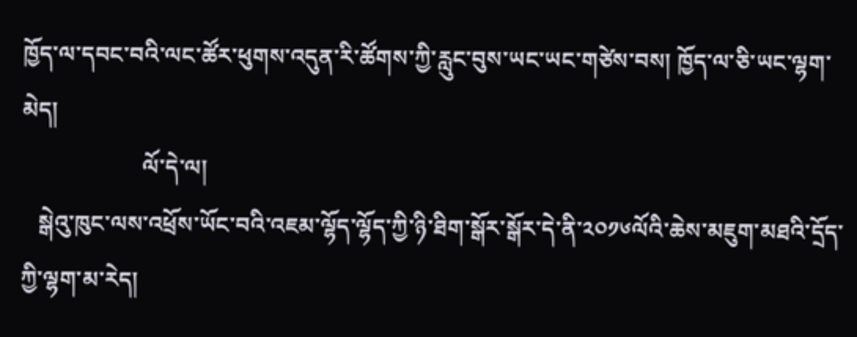ཁྱོད་ལ་དབང་བའི་ལང་ཚོར་ཕུགས་འདུན་རི་ཚོགས་ཀྱི་རླུང་བུས་ཡང་ཡང་གཙེས་བས། ཁྱོད་ལ་ཅི་ཡང་ལྷག་མེད།
                     ལོ་དེ་ལ།
   སྒེའུ་ཁུང་ལས་འཕྲོས་ཡོང་བའི་འཇམ་ལྷོད་ལྷོད་ཀྱི་ཉི་ཐིག་སྒོར་སྒོར་དེ་ནི་༢༠༡༦ལོའི་ཆེས་མཇུག་མཐའི་དྲོད་ཀྱི་ལྷག་མ་རེད།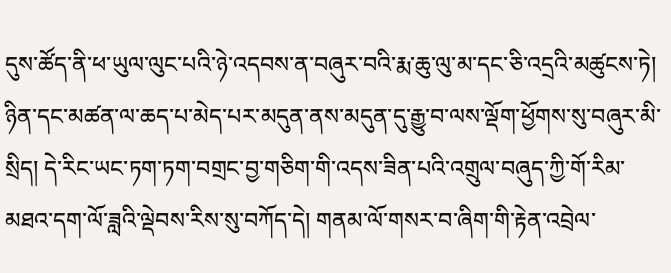དུས་ཚོད་ནི་ཕ་ཡུལ་ལུང་པའི་ཉེ་འདབས་ན་བཞུར་བའི་རྨ་ཆུ་ལུ་མ་དང་ཅི་འདྲའི་མཚུངས་ཏེ། ཉིན་དང་མཚན་ལ་ཆད་པ་མེད་པར་མདུན་ནས་མདུན་དུ་རྒྱུ་བ་ལས་ལྡོག་ཕྱོགས་སུ་བཞུར་མི་སྲིད། དེ་རིང་ཡང་ཏག་ཏག་བགྲང་བྱ་གཅིག་གི་འདས་ཟིན་པའི་འགྲུལ་བཞུད་ཀྱི་གོ་རིམ་མཐའ་དག་ལོ་ཟླའི་ལྡེབས་རིས་སུ་བཀོད་དེ། གནམ་ལོ་གསར་བ་ཞིག་གི་རྟེན་འབྲེལ་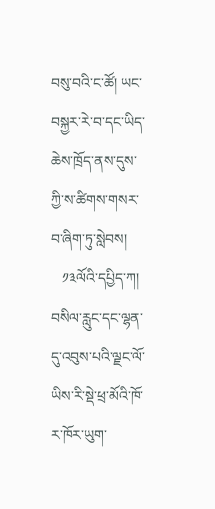བསུ་བའི་ང་ཚོ། ཡང་བསྐྱར་རེ་བ་དང་ཡིད་ཆེས་ཁྲོད་ནས་དུས་ཀྱི་ས་ཚིགས་གསར་བ་ཞིག་ཏུ་སླེབས།
   ༡༣ལོའི་དཔྱིད་ཀ། བསིལ་རླུང་དང་ལྷན་དུ་འབུས་པའི་ལྗང་ལོ་ཡིས་རི་སྡེ་ཕྲ་མོའི་ཁོ་ར་ཁོར་ཡུག་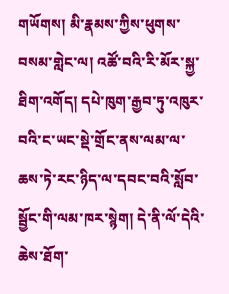གཡོགས། མི་རྣམས་ཀྱིས་ཕུགས་བསམ་གླེང་ལ། འཚོ་བའི་རི་མོར་སྐྱ་ཐིག་འགོད། དཔེ་ཁུག་རྒྱབ་ཏུ་འཁུར་བའི་ང་ཡང་སྡེ་གྲོང་ནས་ལམ་ལ་ཆས་ཏེ་རང་ཉིད་ལ་དབང་བའི་སློབ་སྦྱོང་གི་ལམ་ཁར་སྙེག། དེ་ནི་ལོ་དེའི་ཆེས་ཐོག་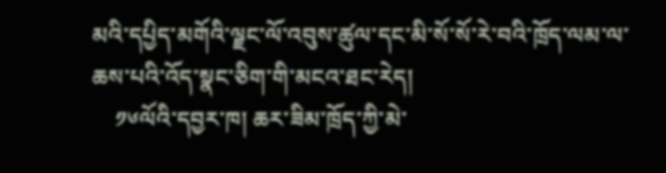མའི་དཔྱིད་མགོའི་ལྗང་ལོ་འབུས་ཚུལ་དང་མི་སོ་སོ་རེ་བའི་ཁྲོད་ལམ་ལ་ཆས་པའི་འོད་སྣང་ཅིག་གི་མངའ་ཐང་རེད།
    ༡༦ལོའི་དབྱར་ཁ། ཆར་ཟིམ་ཁྲོད་ཀྱི་མེ་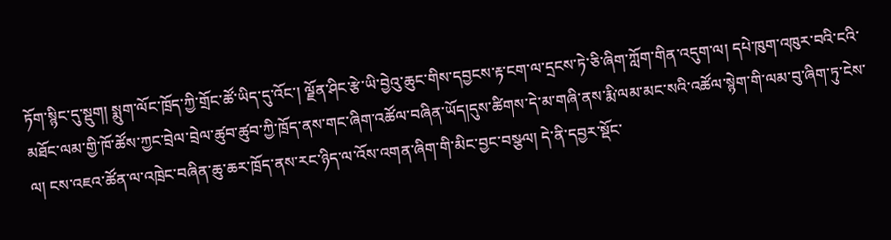ཏོག་སྙིང་དུ་སྡུག། སྨུག་ལོང་ཁྲོད་ཀྱི་གྲོང་ཚོ་ཡིད་དུ་འོང་། ལྗོན་ཤིང་རྩེ་ཡི་བྱེའུ་ཆུང་གིས་དབྱངས་རྟ་ངག་ལ་དྲངས་ཏེ་ཅི་ཞིག་ཀློག་གིན་འདུག་ལ། དཔེ་ཁུག་འཁུར་བའི་ངའི་མཐོང་ལམ་གྱི་ཁོ་ཚོས་ཀྱང་བྲེལ་བྲེལ་ཚུབ་ཚུབ་ཀྱི་ཁྲོད་ནས་གང་ཞིག་འཚོལ་བཞིན་ཡོད།དུས་ཚིགས་དེ་མ་གཞི་ནས་རྨི་ལམ་མང་སའི་འཚོལ་སྙེག་གི་ལམ་བུ་ཞིག་ཏུ་ངེས་ལ། ངས་འཇའ་ཚོན་ལ་འཁྲེང་བཞིན་ཆུ་ཆར་ཁྲོད་ནས་རང་ཉིད་ལ་འོས་འགན་ཞིག་གི་མིང་བྱང་བསྩལ། དེ་ནི་དབྱར་སྡོང་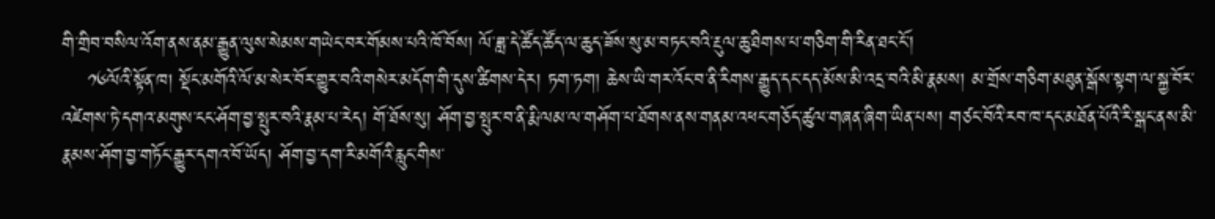གི་གྲིབ་བསིལ་འོག་ནས་ནམ་རྒྱུན་ལུས་སེམས་གཡེང་བར་གོམས་པའི་ཁོ་བོས། ལོ་ཟླ་དེ་ཚོད་ཚོད་ལ་ཆུད་ཟོས་སུ་མ་བཏང་བའི་རྔུལ་ཆུ་ཐིགས་པ་གཅིག་གི་རིན་ཐང་ངོ་།
    ༡༦ལོའི་སྟོན་ཁ། སྡོང་མགོའི་ལོ་མ་སེར་བོར་གྱུར་བའི་གསེར་མདོག་གི་དུས་ཚིགས་དེར། ཏག་ཏག། ཆེས་ཡི་གར་འོང་བ་ནི་རིགས་རྒྱུད་དང་དད་མོས་མི་འདྲ་བའི་མི་རྣམས། མ་གྲོས་གཅིག་མཐུན་སྒོས་སྟག་ལ་སྐྱ་བོར་འཛེགས་ཏེ་དགའ་མགུས་ངང་ཤོག་བྱ་སྤུར་བའི་རྣམ་པ་རེད། གོ་ཐོས་སུ། ཤོག་བྱ་སྤུར་བ་ནི་རྨི་ལམ་ལ་གཤོག་པ་ཐོགས་ནས་གནམ་འཕང་གཅོད་ཚུལ་གཞན་ཞིག་ཡིན་པས། གཙང་བོའི་རབ་ཁ་དང་མཐོན་པོའི་རི་སྒང་ནས་མི་རྣམས་ཤོག་བྱ་གཏོང་རྒྱུར་དགའ་བོ་ཡོད། ཤོག་བྱ་དག་རི་མགོའི་རླུང་གིས་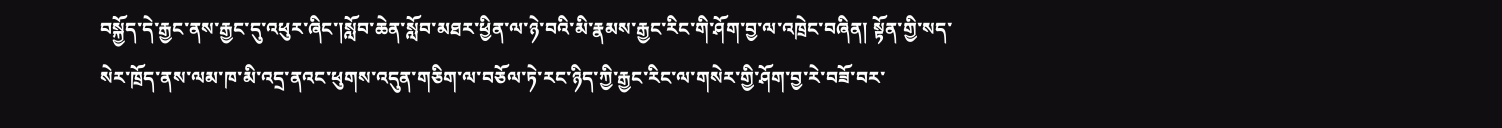བསྐྱོད་དེ་རྒྱང་ནས་རྒྱང་དུ་འཕུར་ཞིང་།སློབ་ཆེན་སློབ་མཐར་ཕྱིན་ལ་ཉེ་བའི་མི་རྣམས་རྒྱང་རིང་གི་ཤོག་བྱ་ལ་འཁྲེང་བཞིན། སྟོན་གྱི་སད་སེར་ཁྲོད་ནས་ལམ་ཁ་མི་འདྲ་ནའང་ཕུགས་འདུན་གཅིག་ལ་བཅོལ་ཏེ་རང་ཉིད་ཀྱི་རྒྱང་རིང་ལ་གསེར་གྱི་ཤོག་བྱ་རེ་བཟོ་བར་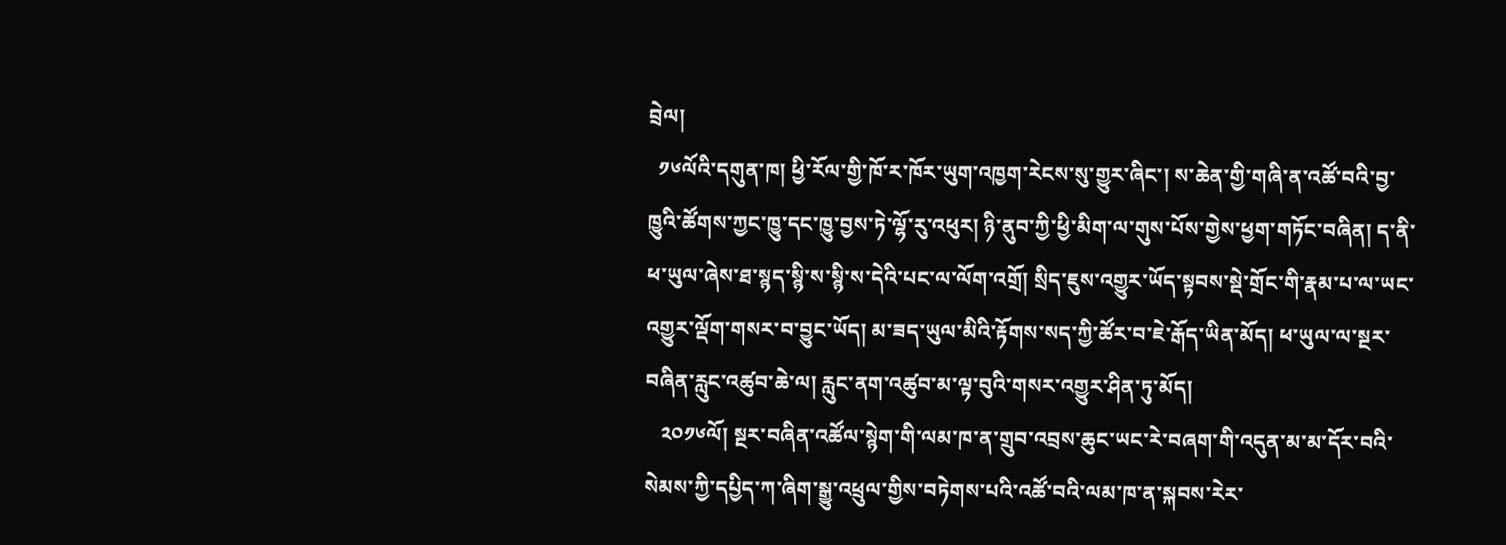བྲེལ།
  ༡༦ལོའི་དགུན་ཁ། ཕྱི་རོལ་གྱི་ཁོ་ར་ཁོར་ཡུག་འཁྱག་རེངས་སུ་གྱུར་ཞིང་། ས་ཆེན་གྱི་གཞི་ན་འཚོ་བའི་བྱ་ཁྱུའི་ཚོགས་ཀྱང་ཁྱུ་དང་ཁྱུ་བྱས་ཏེ་ལྷོ་རུ་འཕུར། ཉི་ནུབ་ཀྱི་ཕྱི་མིག་ལ་གུས་པོས་གྱེས་ཕྱག་གཏོང་བཞིན། ད་ནི་ཕ་ཡུལ་ཞེས་ཐ་སྙད་སྙི་ས་སྙི་ས་དེའི་པང་ལ་ལོག་འགྲོ། སྲིད་ཇུས་འགྱུར་ཡོད་སྟབས་སྡེ་གྲོང་གི་རྣམ་པ་ལ་ཡང་འགྱུར་ལྡོག་གསར་བ་བྱུང་ཡོད། མ་ཟད་ཡུལ་མིའི་རྟོགས་སད་ཀྱི་ཚོར་བ་ཇེ་རྒོད་ཡིན་མོད། ཕ་ཡུལ་ལ་སྔར་བཞིན་རླུང་འཚུབ་ཆེ་ལ། རླུང་ནག་འཚུབ་མ་ལྟ་བུའི་གསར་འགྱུར་ཤིན་ཏུ་མོད།
   ༢༠༡༦ལོ། སྔར་བཞིན་འཚོལ་སྙེག་གི་ལམ་ཁ་ན་གྲུབ་འབྲས་ཆུང་ཡང་རེ་བཞག་གི་འདུན་མ་མ་དོར་བའི་སེམས་ཀྱི་དཔྱིད་ཀ་ཞིག་སྒྱུ་འཕྲུལ་གྱིས་བཏེགས་པའི་འཚོ་བའི་ལམ་ཁ་ན་སྐབས་རེར་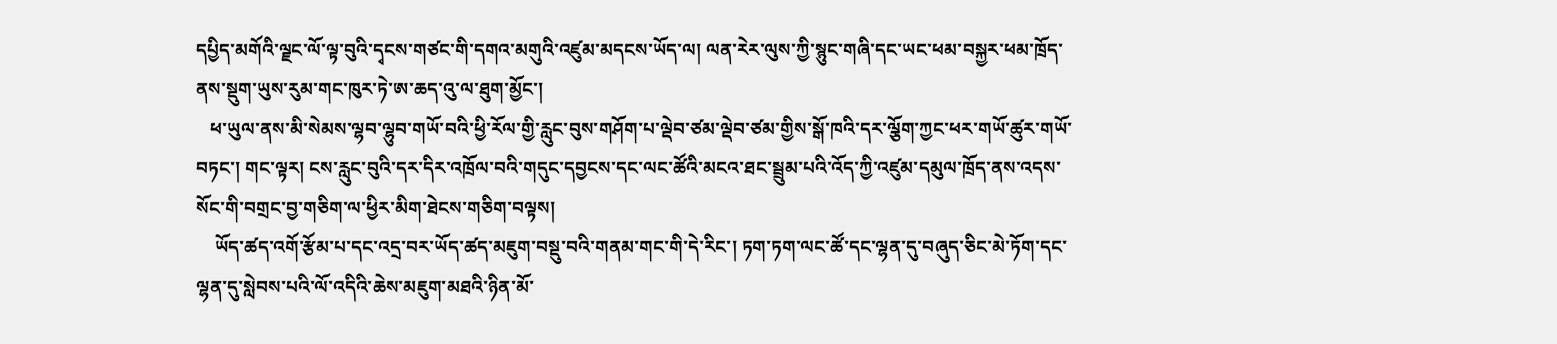དཔྱིད་མགོའི་ལྗང་ལོ་ལྟ་བུའི་དྭངས་གཙང་གི་དགའ་མགུའི་འཛུམ་མདངས་ཡོད་ལ། ལན་རེར་ལུས་ཀྱི་སྙུང་གཞི་དང་ཡང་ཕམ་བསྐྱར་ཕམ་ཁྲོད་ནས་སྡུག་ཡུས་རུམ་གང་ཁུར་ཏེ་ཨ་ཆད་འུ་ལ་ཐུག་མྱོང་།
   ཕ་ཡུལ་ནས་མི་སེམས་ལྷབ་ལྷུབ་གཡོ་བའི་ཕྱི་རོལ་གྱི་རླུང་བུས་གཤོག་པ་ལྡེབ་ཙམ་ལྡེབ་ཙམ་གྱིས་སྒོ་ཁའི་དར་ལྕོག་ཀྱང་ཕར་གཡོ་ཚུར་གཡོ་བཏང་། གང་ལྟར། ངས་རླུང་བུའི་དར་དིར་འཁྲོལ་བའི་གདུང་དབྱངས་དང་ལང་ཚོའི་མངའ་ཐང་སྦྲུམ་པའི་འོད་ཀྱི་འཛུམ་དམུལ་ཁྲོད་ནས་འདས་སོང་གི་བགྲང་བྱ་གཅིག་ལ་ཕྱིར་མིག་ཐེངས་གཅིག་བལྟས།
    ཡོད་ཚད་འགོ་རྩོམ་པ་དང་འདྲ་བར་ཡོད་ཚད་མཇུག་བསྡུ་བའི་གནམ་གང་གི་དེ་རིང་། ཏག་ཏག་ལང་ཚོ་དང་ལྷན་དུ་བཞུད་ཅིང་མེ་ཏོག་དང་ལྷན་དུ་སླེབས་པའི་ལོ་འདིའི་ཆེས་མཇུག་མཐའི་ཉིན་མོ་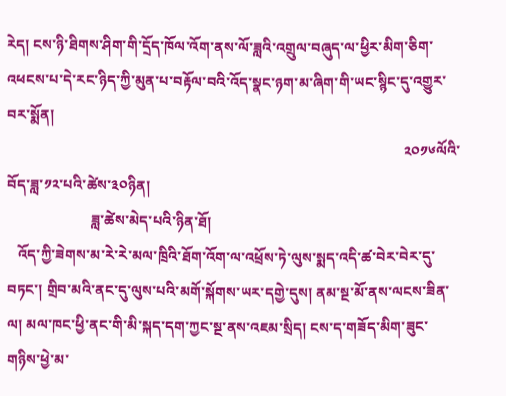རེད། ངས་ཉི་ཐིགས་ཤིག་གི་དྲོད་ཁོལ་འོག་ནས་ལོ་ཟླའི་འགྲུལ་བཞུད་ལ་ཕྱིར་མིག་ཅིག་འཕངས་པ་དེ་རང་ཉིད་ཀྱི་མུན་པ་བརྟོལ་བའི་འོད་སྣང་ཉག་མ་ཞིག་གི་ཡང་སྙིང་དུ་འགྱུར་བར་སྨོན།
                                                                                                             ༢༠༡༦ལོའི་བོད་ཟླ་༡༢་པའི་ཚེས་༣༠ཉིན།
                       ཟླ་ཚེས་མེད་པའི་ཉིན་ཐོ།
   འོད་ཀྱི་ཟེགས་མ་རེ་རེ་མལ་ཁྲིའི་ཐོག་འོག་ལ་འཕྲོས་ཏེ་ལུས་སྨད་འདི་ཚ་བེར་བེར་དུ་བཏང་། གྲིབ་མའི་ནང་དུ་ལུས་པའི་མགོ་སྐོགས་ཡར་དགྱེ་དུས། ནམ་སྔ་མོ་ནས་ལངས་ཟིན་ལ། མལ་ཁང་ཕྱི་ནང་གི་མི་སྐད་དག་ཀྱང་སྔ་ནས་འཇམ་སྲིད། ངས་ད་གཟོད་མིག་ཟུང་གཉིས་ཕྱེ་མ་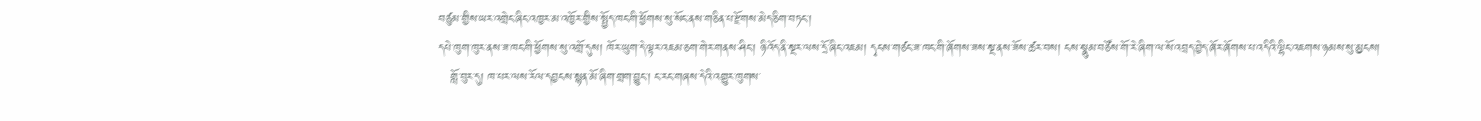བཙུམ་གྱིས་ཡར་འགྲེང་ཞིང་འཁྱར་མ་འཁྱོར་གྱིས་སྤྱོད་ཁང་གི་ཕྱོགས་སུ་སོང་ནས་གཅིན་པ་རྫོགས་མེད་ཅིག་བཏང་།
དཔེ་ཁུག་ཁུར་ནས་ཟ་ཁང་གི་ཕྱོགས་སུ་འགྲོ་དུས། ཁོར་ཡུག་དེ་ལྟར་འཇམ་ཅག་གེར་གནས་ཤིང་། ཉི་འོད་ནི་སྔར་ལས་དྲོ་ཞིང་འཇམ། དྭངས་གཙང་ཟ་ཁང་གི་ཞོགས་ཟས་སྔ་ནས་ཟོས་ཚར་བས། ངས་སྣུམ་བཙོས་གོ་རེ་ཞིག་ལ་སོ་འབྲད་བྱེད་ཞོར་ཞོགས་པ་འདིའི་ལྷིང་འཇགས་ཉམས་སུ་མྱངས།
   གློ་བུར་དུ། ཁ་པར་ལས་རོལ་དབྱངས་སྙན་མོ་ཞིག་གྲག་བྱུང་། ང་རང་གཞས་དེའི་འགྱུར་ཁུགས་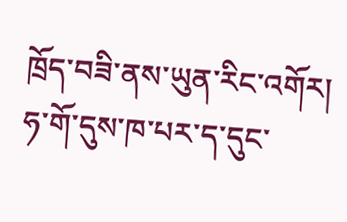ཁྲོད་བཟི་ནས་ཡུན་རིང་འགོར། ཧ་གོ་དུས་ཁ་པར་ད་དུང་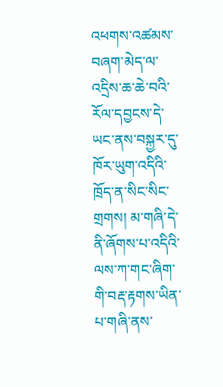འཕགས་འཚམས་བཞག་མེད་ལ་འདྲིས་ཆ་ཆེ་བའི་རོལ་དབྱངས་དེ་ཡང་ནས་བསྐྱར་དུ་ཁོར་ཡུག་འདིའི་ཁྲོད་ན་སིང་སིང་གྲགས། མ་གཞི་དེ་ནི་ཞོགས་པ་འདིའི་ལས་ཀ་གང་ཞིག་གི་བརྡ་རྟགས་ཡིན་པ་གཞི་ནས་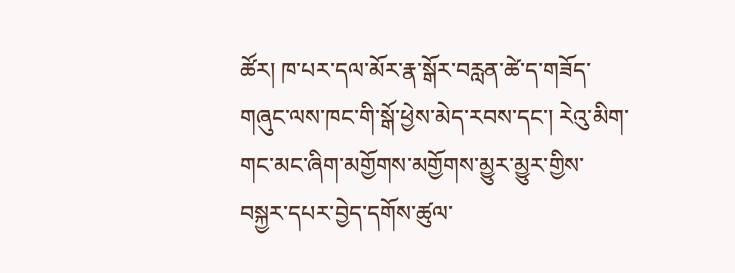ཚོར། ཁ་པར་དལ་མོར་རྣ་སྒོར་བརླན་ཚེ་ད་གཟོད་གཞུང་ལས་ཁང་གི་སྒོ་ཕྱེས་མེད་རབས་དང་། རེའུ་མིག་གང་མང་ཞིག་མགྱོགས་མགྱོགས་མྱུར་མྱུར་གྱིས་བསྐྱར་དཔར་བྱེད་དགོས་ཚུལ་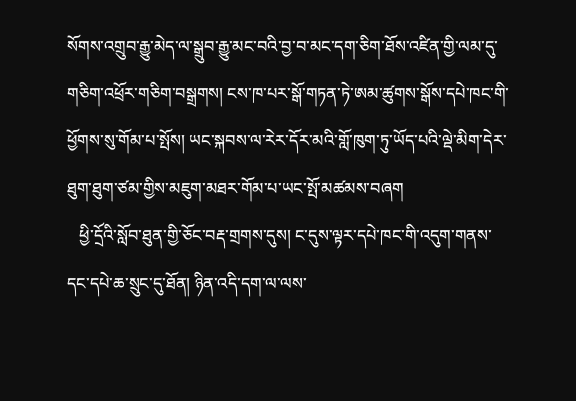སོགས་འགྲུབ་རྒྱུ་མེད་ལ་སྒྲུབ་རྒྱུ་མང་བའི་བྱ་བ་མང་དག་ཅིག་ཐོས་འཛིན་གྱི་ལམ་དུ་གཅིག་འཕྲོར་གཅིག་བསྒྲགས། ངས་ཁ་པར་སྒོ་གཏན་ཏེ་ཨམ་ཚུགས་སྒོས་དཔེ་ཁང་གི་ཕྱོགས་སུ་གོམ་པ་སྤོས། ཡང་སྐབས་ལ་རེར་དོར་མའི་གློ་ཁུག་ཏུ་ཡོད་པའི་ལྡེ་མིག་དེར་ཐུག་ཐུག་ཙམ་གྱིས་མཇུག་མཐར་གོམ་པ་ཡང་སྤོ་མཚམས་བཞག
   ཕྱི་དྲོའི་སློབ་ཐུན་གྱི་ཅོང་བརྡ་གྲགས་དུས། ང་དུས་ལྟར་དཔེ་ཁང་གི་འདུག་གནས་དང་དཔེ་ཆ་སྲུང་དུ་ཐོན། ཉིན་འདི་དག་ལ་ལས་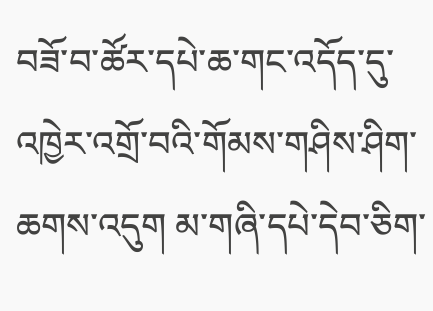བཟོ་བ་ཚོར་དཔེ་ཆ་གང་འདོད་དུ་འཁྱེར་འགྲོ་བའི་གོམས་གཤིས་ཤིག་ཆགས་འདུག མ་གཞི་དཔེ་དེབ་ཅིག་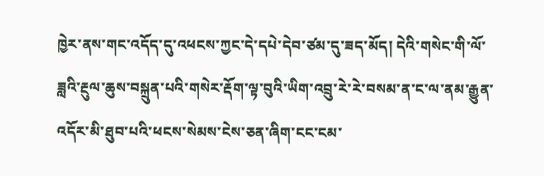ཁྱེར་ནས་གང་འདོད་དུ་འཕངས་ཀྱང་དེ་དཔེ་དེབ་ཙམ་དུ་ཟད་མོད། དེའི་གསེང་གི་ལོ་ཟླའི་རྔུལ་ཆུས་བསྐྲུན་པའི་གསེར་རྡོག་ལྟ་བུའི་ཡིག་འབྲུ་རེ་རེ་བསམ་ན་ང་ལ་ནམ་རྒྱུན་འདོར་མི་ཐུབ་པའི་ཕངས་སེམས་ངེས་ཅན་ཞིག་ངང་ངམ་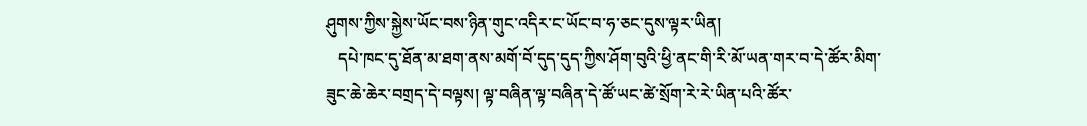ཤུགས་ཀྱིས་སྐྱེས་ཡོང་བས་ཉིན་གུང་འདིར་ང་ཡོང་བ་ཧ་ཅང་དུས་ལྟར་ཡིན།
   དཔེ་ཁང་དུ་ཐོན་མ་ཐག་ནས་མགོ་བོ་དུད་དུད་ཀྱིས་ཤོག་བུའི་ཕྱི་ནང་གི་རི་མོ་ཡན་གར་བ་དེ་ཚོར་མིག་ཟུང་ཆེ་ཆེར་བགྲད་དེ་བལྟས། ལྟ་བཞིན་ལྟ་བཞིན་དེ་ཚོ་ཡང་ཚེ་སྲོག་རེ་རེ་ཡིན་པའི་ཚོར་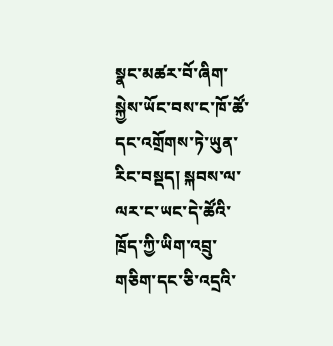སྣང་མཚར་བོ་ཞིག་སྐྱེས་ཡོང་བས་ང་ཁོ་ཚོ་དང་འགྲོགས་ཏེ་ཡུན་རིང་བསྡད། སྐབས་ལ་ལར་ང་ཡང་དེ་ཚོའི་ཁྲོད་ཀྱི་ཡིག་འབྲུ་གཅིག་དང་ཅི་འདྲའི་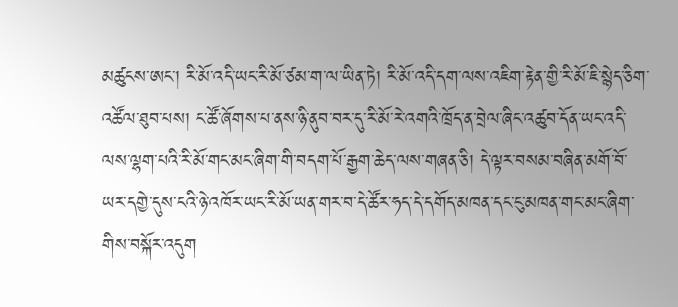མཚུངས་ཨང་། རི་མོ་འདི་ཡང་རི་མོ་ཙམ་ག་ལ་ཡིན་ཏེ། རི་མོ་འདི་དག་ལས་འཇིག་རྟེན་གྱི་རི་མོ་ཇི་སྙེད་ཅིག་འཚོལ་ཐུབ་པས། ང་ཚོ་ཞོགས་པ་ནས་ཉི་ནུབ་བར་དུ་རི་མོ་རེ་འགའི་ཁྲོད་ན་བྲེལ་ཞིང་འཚུབ་དོན་ཡང་འདི་ལས་ལྷག་པའི་རི་མོ་གང་མང་ཞིག་གི་བདག་པོ་རྒྱག་ཆེད་ལས་གཞན་ཅི། དེ་ལྟར་བསམ་བཞིན་མགོ་བོ་ཡར་དགྱེ་དུས་ངའི་ཉེ་འཁོར་ཡང་རི་མོ་ཡན་གར་བ་དེ་ཚོར་ཧད་དེ་དགོད་མཁན་དང་ངུ་མཁན་གང་མང་ཞིག་གིས་བསྐོར་འདུག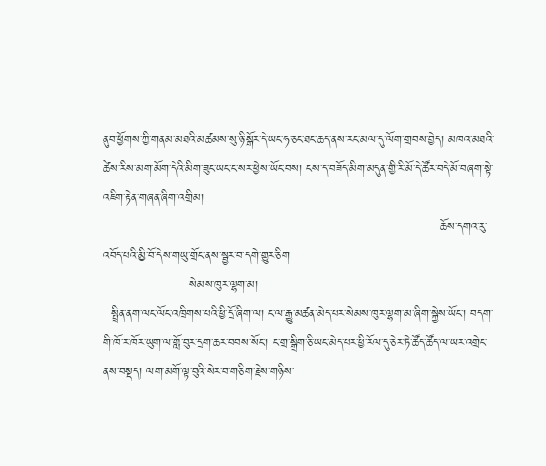ནུབ་ཕྱོགས་ཀྱི་གནམ་མཐའི་མཚམས་སུ་ཉི་སྒོར་དེ་ཡང་ཧ་ཅང་ཐང་ཆད་ནས་རང་མལ་དུ་ལོག་གྲབས་བྱེད། མཁའ་མཐའི་ཚེས་རིས་མག་མོག་དེའི་མིག་ཟུང་ཡང་ང་སར་ཕྱེས་ཡོང་བས། ངས་ད་བཟོད་མིག་མདུན་གྱི་རི་མོ་དེ་ཚོར་བདེ་མོ་བཞག་སྟེ་འཇིག་རྟེན་གཞན་ཞིག་འགྲིམ།
                                                                                  ཆོས་དགའ་རུ་འབོད་པའི་མྱི་བོ་དེས་གཡུ་གྲོང་ནས་སྦྱར་བ་དགེ་གྱུར་ཅིག
                     སེམས་ཁུར་ལྷག་མ།
  སྤྲིན་ནག་ལང་ལོང་འཁྲིགས་པའི་ཕྱི་དྲོ་ཞིག་ལ། ང་ལ་རྒྱུ་མཚན་མེད་པར་སེམས་ཁུར་ལྷག་མ་ཞིག་སྐྱེས་ཡོང་། བདག་གི་ཁོ་ར་ཁོར་ཡུག་ལ་གློ་བུར་དྲག་ཆར་བབས་སོང་། ང་གྲ་སྒྲིག་ཅི་ཡང་མེད་པར་ཕྱི་རོལ་དུ་ཅེར་ཏེ་ཚོད་ཚོད་ལ་ཡར་འགྲེང་ནས་བསྡད། ལག་མགོ་ལྟ་བུའི་སེར་བ་གཅིག་རྗེས་གཉིས་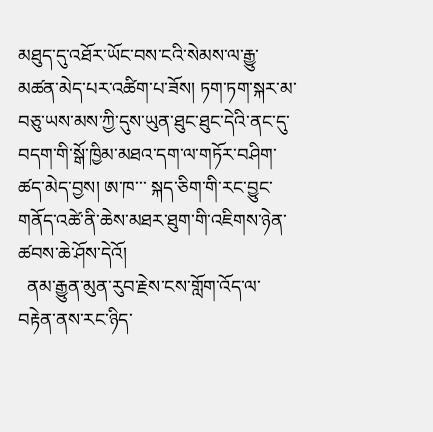མཐུད་དུ་འཐོར་ཡོང་བས་ངའི་སེམས་ལ་རྒྱུ་མཚན་མེད་པར་འཚིག་པ་ཟོས། ཏག་ཏག་སྐར་མ་བཅུ་ཡས་མས་ཀྱི་དུས་ཡུན་ཐུང་ཐུང་དེའི་ནང་དུ་བདག་གི་སྒོ་ཁྱིམ་མཐའ་དག་ལ་གཏོར་བཤིག་ཚད་མེད་བྱས། ཨ་ཁ་་་ སྐད་ཅིག་གི་རང་བྱུང་གནོད་འཚེ་ནི་ཆེས་མཐར་ཐུག་གི་འཇིགས་ཉེན་ཚབས་ཆེ་ཤོས་དེའོ།
  ནམ་རྒྱུན་མུན་རུབ་རྗེས་ངས་གློག་འོད་ལ་བརྟེན་ནས་རང་ཉིད་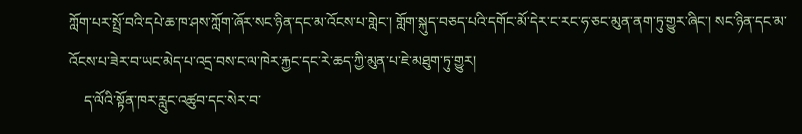ཀློག་པར་སྤྲོ་བའི་དཔེ་ཆ་ཁ་ཤས་ཀློག་ཞོར་སང་ཉིན་དང་མ་འོངས་པ་གླེང་། གློག་སྐུད་བཅད་པའི་དགོང་མོ་དེར་ང་རང་ཧ་ཅང་མུན་ནག་ཏུ་གྱུར་ཞིང་། སང་ཉིན་དང་མ་འོངས་པ་ཟེར་བ་ཡང་མེད་པ་འདྲ་བས་ང་ལ་ཁེར་རྐྱང་དང་རེ་ཆད་ཀྱི་མུན་པ་ཇེ་མཐུག་ཏུ་གྱུར།
    ད་ལོའི་སྟོན་ཁར་རླུང་འཚུབ་དང་སེར་བ་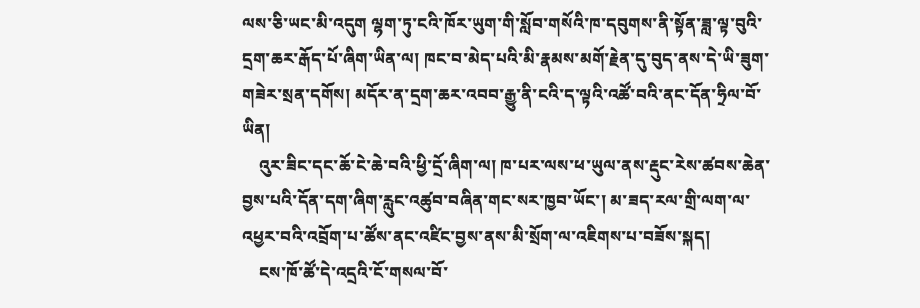ལས་ཅི་ཡང་མི་འདུག ལྷག་ཏུ་ངའི་ཁོར་ཡུག་གི་སློབ་གསོའི་ཁ་དབུགས་ནི་སྟོན་ཟླ་ལྟ་བུའི་དྲག་ཆར་རྒོད་པོ་ཞིག་ཡིན་ལ། ཁང་བ་མེད་པའི་མི་རྣམས་མགོ་རྗེན་དུ་བུད་ནས་དེ་ཡི་ཟུག་གཟེར་སྲན་དགོས། མདོར་ན་དྲག་ཆར་འབབ་རྒྱུ་ནི་ངའི་ད་ལྟའི་འཚོ་བའི་ནང་དོན་ཧྲིལ་བོ་ཡིན།
    འུར་ཟིང་དང་ཆོ་ངེ་ཆེ་བའི་ཕྱི་དྲོ་ཞིག་ལ། ཁ་པར་ལས་ཕ་ཡུལ་ནས་རྡུང་རེས་ཚབས་ཆེན་བྱས་པའི་དོན་དག་ཞིག་རླུང་འཚུབ་བཞིན་གང་སར་ཁྱབ་ཡོང་། མ་ཟད་རལ་གྲི་ལག་ལ་འཕྱར་བའི་འབྲོག་པ་ཚོས་ནང་འཛིང་བྱས་ནས་མི་སྲོག་ལ་འཇིགས་པ་བཟོས་སྐད།
    ངས་ཁོ་ཚོ་དེ་འདྲའི་ངོ་གསལ་བོ་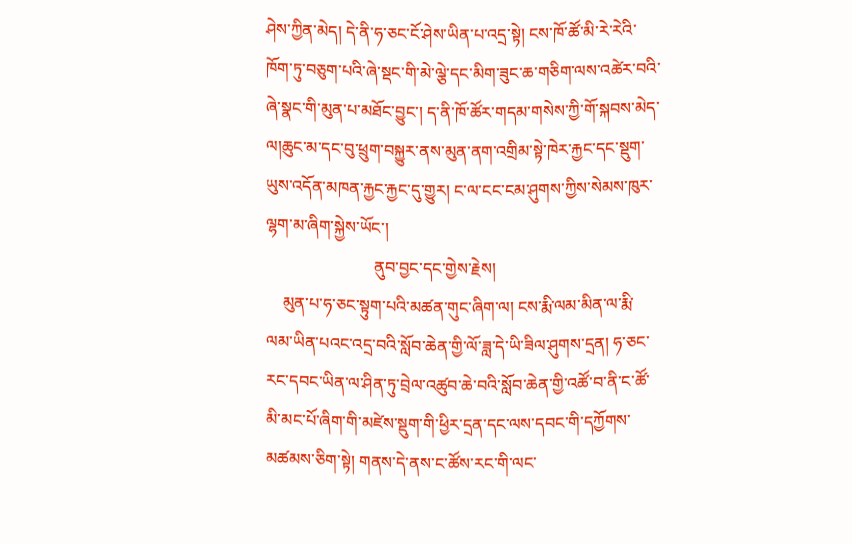ཤེས་ཀྱིན་མེད། དེ་ནི་ཧ་ཅང་ངོ་ཤེས་ཡིན་པ་འདྲ་སྟེ། ངས་ཁོ་ཚོ་མི་རེ་རེའི་ཁོག་ཏུ་བཅུག་པའི་ཞེ་སྡང་གི་མེ་ལྕེ་དང་མིག་ཟུང་ཆ་གཅིག་ལས་འཚེར་བའི་ཞེ་སྣང་གི་མུན་པ་མཐོང་བྱུང་། ད་ནི་ཁོ་ཚོར་གདམ་གསེས་ཀྱི་གོ་སྐབས་མེད་ལ།ཆུང་མ་དང་བུ་ཕྲུག་བསྐྱུར་ནས་མུན་ནག་འགྲིམ་སྟེ་ཁེར་རྐྱང་དང་སྡུག་ཡུས་འདོན་མཁན་རྐྱང་རྐྱང་དུ་གྱུར། ང་ལ་ངང་ངམ་ཤུགས་ཀྱིས་སེམས་ཁུར་ལྷག་མ་ཞིག་སྐྱེས་ཡོང་།
                          ནུབ་བྱང་དང་གྱེས་རྗེས།
    མུན་པ་ཧ་ཅང་སྟུག་པའི་མཚན་གུང་ཞིག་ལ། ངས་རྨི་ལམ་མིན་ལ་རྨི་ལམ་ཡིན་པའང་འདྲ་བའི་སློབ་ཆེན་གྱི་ལོ་ཟླ་དེ་ཡི་ཟིལ་ཤུགས་དྲན། ཧ་ཅང་རང་དབང་ཡིན་ལ་ཤིན་ཏུ་བྲེལ་འཚུབ་ཆེ་བའི་སློབ་ཆེན་གྱི་འཚོ་བ་ནི་ང་ཚོ་མི་མང་པོ་ཞིག་གི་མཛེས་སྡུག་གི་ཕྱིར་དྲན་དང་ལས་དབང་གི་དཀྱོགས་མཚམས་ཅིག་སྟེ། གནས་དེ་ནས་ང་ཚོས་རང་གི་ལང་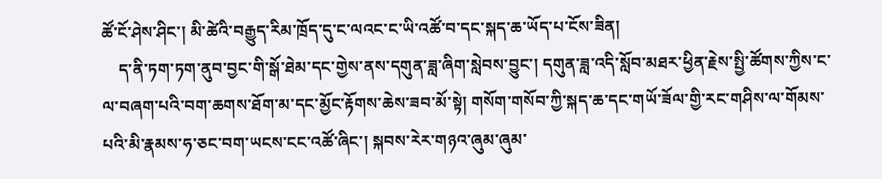ཚོ་ངོ་ཤེས་ཤིང་། མི་ཚེའི་བརྒྱུད་རིམ་ཁྲོད་དུ་ང་ལའང་ང་ཡི་འཚོ་བ་དང་སྐད་ཆ་ཡོད་པ་ངོས་ཟིན།
    ད་ནི་ཏག་ཏག་ནུབ་བྱང་གི་སྒོ་ཐེམ་དང་གྱེས་ནས་དགུན་ཟླ་ཞིག་སླེབས་བྱུང་། དགུན་ཟླ་འདི་སློབ་མཐར་ཕྱིན་རྗེས་སྤྱི་ཚོགས་ཀྱིས་ང་ལ་བཞག་པའི་བག་ཆགས་ཐོག་མ་དང་མྱོང་རྟོགས་ཆེས་ཟབ་མོ་སྟེ། གསོག་གསོབ་ཀྱི་སྐད་ཆ་དང་གཡོ་ཟོལ་གྱི་རང་གཤིས་ལ་གོམས་པའི་མི་རྣམས་ཧ་ཅང་བག་ཡངས་ངང་འཚོ་ཞིང་། སྐབས་རེར་གཉའ་ཞུམ་ཞུམ་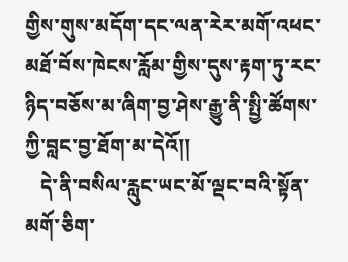གྱིས་གུས་མདོག་དང་ལན་རེར་མགོ་འཕང་མཐོ་བོས་ཁེངས་རློམ་གྱིས་དུས་རྟག་ཏུ་རང་ཉིད་བཅོས་མ་ཞིག་བྱ་ཤེས་རྒྱུ་ནི་སྤྱི་ཚོགས་ཀྱི་བླང་བྱ་ཐོག་མ་དེའོ།།
   དེ་ནི་བསིལ་རླུང་ཡང་མོ་ལྡང་བའི་སྟོན་མགོ་ཅིག་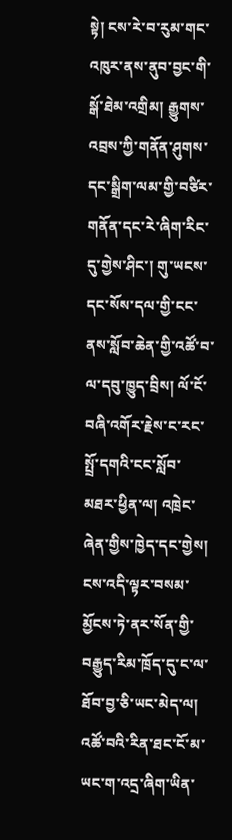སྟེ། ངས་རེ་བ་རུམ་གང་འཁུར་ནས་ནུབ་བྱང་གི་སྒོ་ཐེམ་འགྲིམ། རྒྱུགས་འབྲས་ཀྱི་གནོན་ཤུགས་དང་སྒྲིག་ལམ་གྱི་བཙིར་གནོན་དང་རེ་ཞིག་རིང་དུ་གྱེས་ཤིང་། གུ་ཡངས་དང་སོས་དལ་གྱི་ངང་ནས་སློབ་ཆེན་གྱི་འཚོ་བ་ལ་དབུ་ཁྱུད་བྲིས། ལོ་ངོ་བཞི་འགོར་རྗེས་ང་རང་སྤྲོ་དགའི་ངང་སློབ་མཐར་ཕྱིན་ལ། འཁྲེང་ཞེན་གྱིས་ཁྱེད་དང་གྱེས། ངས་འདི་ལྟར་བསམ་མྱོངས་ཏེ་ནར་སོན་གྱི་བརྒྱུད་རིམ་ཁྲོད་དུ་ང་ལ་ཐོབ་བྱ་ཅི་ཡང་མེད་ལ། འཚོ་བའི་རིན་ཐང་ངོ་མ་ཡང་ག་འདྲ་ཞིག་ཡིན་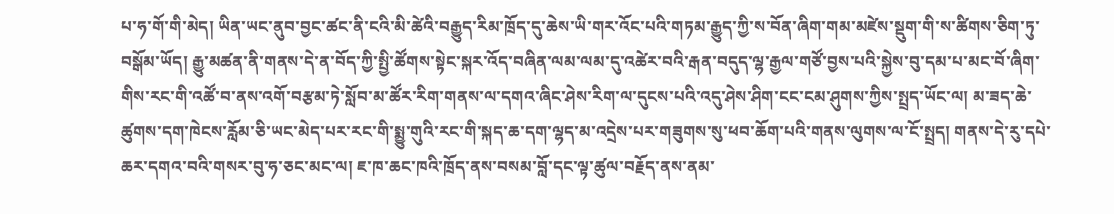པ་ཧ་གོ་གི་མེད། ཡིན་ཡང་ནུབ་བྱང་ཚང་ནི་ངའི་མི་ཚེའི་བརྒྱུད་རིམ་ཁྲོད་དུ་ཆེས་ཡི་གར་འོང་པའི་གཏམ་རྒྱུད་ཀྱི་ས་བོན་ཞིག་གམ་མཛེས་སྡུག་གི་ས་ཚིགས་ཅིག་ཏུ་བསྒོམ་ཡོད། རྒྱུ་མཚན་ནི་གནས་དེ་ན་བོད་ཀྱི་སྤྱི་ཚོགས་སྟེང་སྐར་འོད་བཞིན་ལམ་ལམ་དུ་འཚེར་བའི་རྒན་བདུད་ལྷ་རྒྱལ་གཙོ་བྱས་པའི་སྐྱེས་བུ་དམ་པ་མང་བོ་ཞིག་གིས་རང་གི་འཚོ་བ་ནས་འགོ་བརྩམ་ཏེ་སློབ་མ་ཚོར་རིག་གནས་ལ་དགའ་ཞིང་ཤེས་རིག་ལ་དུངས་པའི་འདུ་ཤེས་ཤིག་ངང་ངམ་ཤུགས་ཀྱིས་སྤྲད་ཡོང་ལ། མ་ཟད་ཆེ་ཚུགས་དག་ཁེངས་རློམ་ཅི་ཡང་མེད་པར་རང་གི་སྨྱུ་གུའི་རང་གི་སྐད་ཆ་དག་ལྷད་མ་འདྲེས་པར་གཟུགས་སུ་ཕབ་ཆོག་པའི་གནས་ལུགས་ལ་ངོ་སྤྲད། གནས་དེ་རུ་དཔེ་ཆར་དགའ་བའི་གསར་བུ་ཧ་ཅང་མང་ལ། ཇ་ཁ་ཆང་ཁའི་ཁྲོད་ནས་བསམ་བློ་དང་ལྟ་ཚུལ་བརྗོད་ནས་ནམ་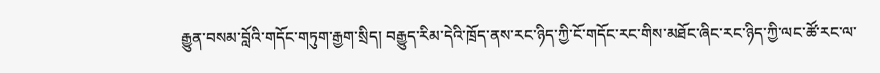རྒྱུན་བསམ་བློའི་གདོང་གཏུག་རྒྱག་སྲིད། བརྒྱུད་རིམ་དེའི་ཁྲོད་ནས་རང་ཉིད་ཀྱི་ངོ་གདོང་རང་གིས་མཐོང་ཞིང་རང་ཉིད་ཀྱི་ལང་ཚོ་རང་ལ་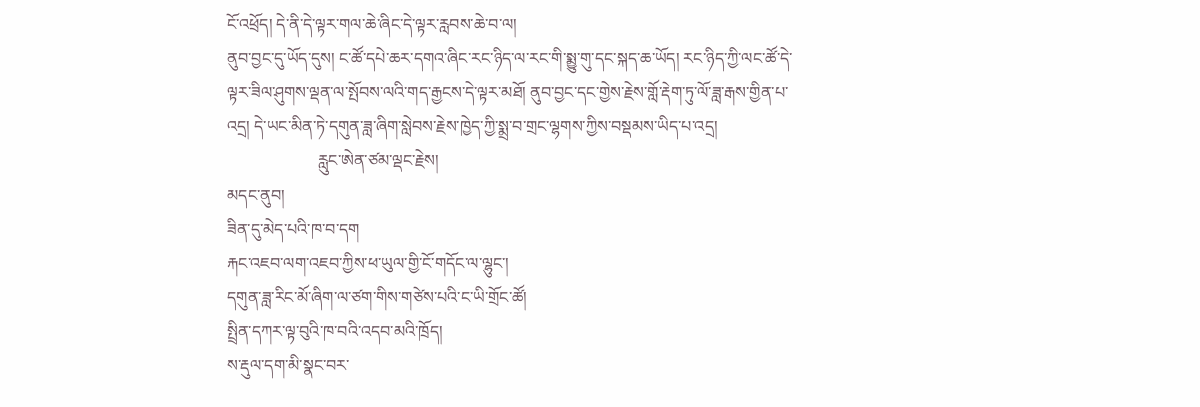ངོ་འཕྲོད། དེ་ནི་དེ་ལྟར་གལ་ཆེ་ཞིང་དེ་ལྟར་རླབས་ཆེ་བ་ལ།
ནུབ་བྱང་དུ་ཡོད་དུས། ང་ཚོ་དཔེ་ཆར་དགའ་ཞིང་རང་ཉིད་ལ་རང་གི་སྨྱུ་གུ་དང་སྐད་ཆ་ཡོད། རང་ཉིད་ཀྱི་ལང་ཚོ་དེ་ལྟར་ཟིལ་ཤུགས་ལྡན་ལ་སྤོབས་ལའི་གད་རྒྱངས་དེ་ལྟར་མཐོ། ནུབ་བྱང་དང་གྱེས་རྗེས་གློ་རྡེག་ཏུ་ལོ་ཟླ་རྒས་གྱིན་པ་འདྲ། དེ་ཡང་མིན་ཏེ་དགུན་ཟླ་ཞིག་སླེབས་རྗེས་ཁྱེད་ཀྱི་སྨྲ་བ་གྲང་ལྷགས་ཀྱིས་བསྡམས་ཡིད་པ་འདྲ།
                      རླུང་ཨེན་ཙམ་ལྡང་རྗེས།
མདང་ནུབ།
ཟིན་དུ་མེད་པའི་ཁ་བ་དག
རྐང་འཇབ་ལག་འཇབ་ཀྱིས་ཕ་ཡུལ་གྱི་ངོ་གདོང་ལ་ལྷུང་།
དགུན་ཟླ་རིང་མོ་ཞིག་ལ་ཙག་གིས་གཙེས་པའི་ང་ཡི་གྲོང་ཚོ།
སྤྲིན་དཀར་ལྟ་བུའི་ཁ་བའི་འདབ་མའི་ཁྲོད།
ས་རྡུལ་དག་མི་སྣང་བར་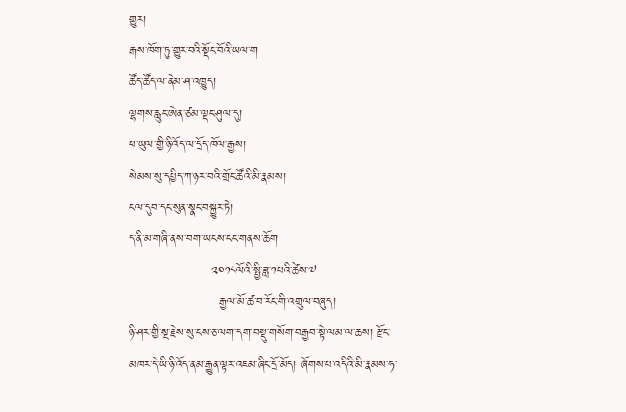གྱུར།
རྒས་ཁོག་ཏུ་གྱུར་བའི་སྡོང་བོའི་ཡལ་ག
ཚོད་ཚོད་ལ་ནེམ་ཤ་འཁྱུད།
ལྷགས་རླུང་ཨེན་ཙམ་ལྡང་ཤུལ་དུ།
ཕ་ཡུལ་གྱི་ཉི་འོད་ལ་དྲོད་ཁོལ་རྒྱས།
སེམས་སུ་དཔྱིད་ཀ་ཉར་བའི་གྲོང་ཚོའི་མི་རྣམས།
ངལ་དུབ་དང་སུན་སྣང་བསྐྱུར་ཏེ།
ད་ནི་མ་གཞི་ནས་བག་ཡངས་ངང་གནས་ཆོག
                    ༢༠༡༨ལོའི་སྤྱི་ཟླ་༡པའི་ཚེས་༧
                      རྒྱལ་མོ་ཚ་བ་རོང་གི་འགྲུལ་བཞུད།
ཉི་ཤར་གྱི་སྔ་རྗེས་སུ་ངས་ཅ་ལག་དག་བསྡུ་གསོག་བརྒྱབ་སྟེ་ལམ་ལ་ཆས། རྫོང་མཁར་དེ་ཡི་ཉི་འོད་ནམ་རྒྱུན་ལྟར་འཇམ་ཞིང་དྲོ་མོད། ཞོགས་པ་འདིའི་མི་རྣམས་ཧ་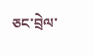ཅང་བྲེལ་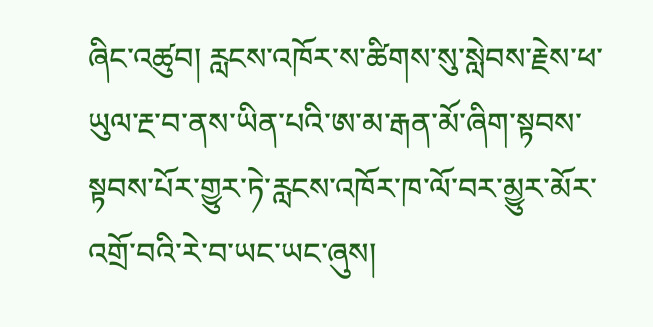ཞིང་འཚུབ། རླངས་འཁོར་ས་ཚིགས་སུ་སླེབས་རྗེས་ཕ་ཡུལ་རྔ་བ་ནས་ཡིན་པའི་ཨ་མ་རྒན་མོ་ཞིག་སྟབས་སྟབས་པོར་གྱུར་ཏེ་རླངས་འཁོར་ཁ་ལོ་བར་མྱུར་མོར་འགྲོ་བའི་རེ་བ་ཡང་ཡང་ཞུས།